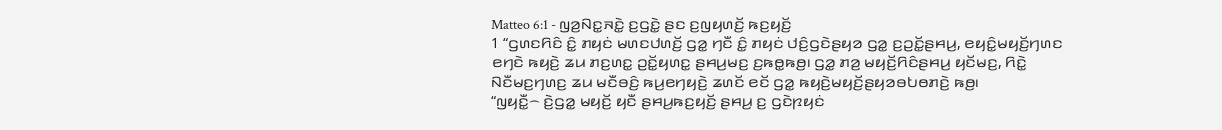Matteo 6:1 - ꤜꤤ꤬ꤡꤢ꤭ꤏꤢꤧ꤭ ꤢ꤬ꤞꤢꤧ꤭ ꤔꤢ ꤢ꤬ꤜꤟꤛꤢꤩ꤬ ꤒꤢ꤬ꤟꤢꤩ꤬
1 “ꤞꤛꤢꤖꤢꤨ ꤢꤨ꤭ ꤊꤟꤢꤦ ꤗꤛꤢꤓꤛꤢꤩ꤬ ꤞꤤ꤭ ꤚꤢꤪ ꤢꤨ꤭ ꤊꤟꤢꤦ ꤓꤢꤨ꤬ꤞꤢꤧꤔꤟꤤ ꤞꤤ꤭ ꤢ꤬ꤑꤢꤩ꤭ꤔꤌꤣ꤬, ꤕꤟꤢꤨ꤭ꤗꤟꤢꤩ꤬ꤚꤛꤢ ꤕꤚꤢꤧ ꤒꤟꤢꤧ꤬ ꤘꤣ ꤊꤢ꤬ꤛꤢ꤭ ꤑꤢꤩ꤭ꤟꤛꤢ꤭ ꤔꤌꤣ꤬ꤗꤢ꤬ ꤢ꤬ꤒꤥ꤭ꤒꤥ꤬꤯ ꤞꤤ꤭ ꤊꤤ꤬ ꤗꤟꤢꤩ꤬ꤖꤢꤨꤔꤌꤣ꤬ ꤟꤢꤩꤗꤢ꤬, ꤖꤢꤧ꤭ ꤡꤢꤪꤗꤢ꤬ꤚꤛꤢ꤬ ꤘꤣ ꤗꤢꤪꤋꤢꤨ꤬ ꤒꤣ꤬ꤕꤚꤟꤢꤧ꤬ ꤘꤛꤢꤩ ꤕꤢꤩ ꤞꤤ꤭ ꤒꤟꤢꤧ꤬ꤗꤟꤢꤩ꤬ꤔꤟꤤꤋꤝꤥꤊꤢꤧ꤬ ꤒꤥ꤬꤯
“ꤜꤟꤢꤪ꤭꤮ ꤢꤧ꤬ꤞꤤ꤭ ꤗꤟꤢꤩ꤬ ꤟꤢꤪ ꤔꤌꤣ꤬ꤒꤢ꤬ꤟꤢꤩ꤬ ꤔꤌꤣ꤬ ꤢ꤬ ꤞꤢꤧꤐꤟꤢꤦ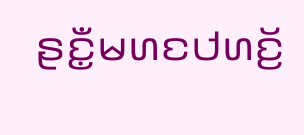ꤔꤢꤪ꤭ꤗꤛꤢꤓꤛꤢꤩ꤬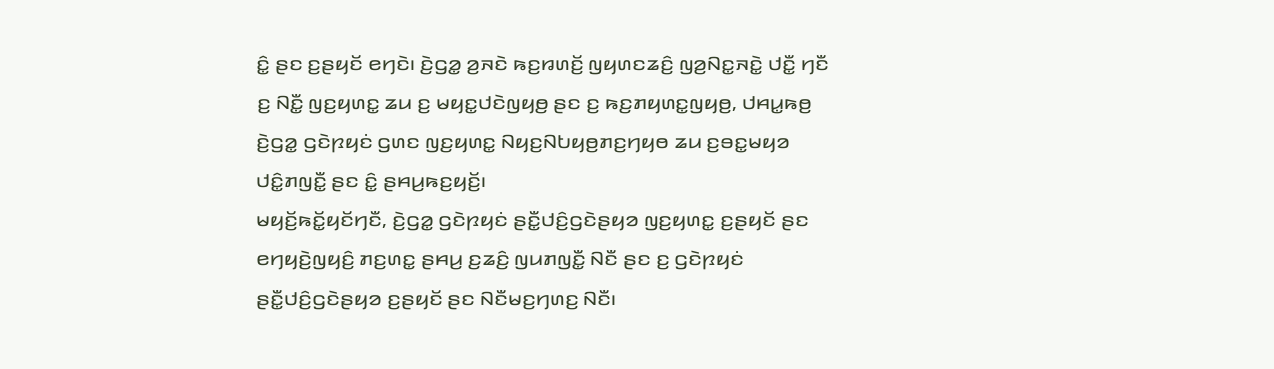ꤢꤨ꤭ ꤔꤢ ꤢ꤬ꤔꤟꤢꤩ ꤕꤚꤢꤧ꤯ ꤢꤧ꤬ꤞꤤ꤭ ꤤ꤬ꤏꤢꤧ ꤒꤢ꤬ꤙꤛꤢꤩ꤬ ꤜꤟꤛꤢꤘꤢꤨ꤬ ꤜꤤ꤬ꤡꤢ꤭ꤏꤢꤧ꤭ ꤓꤢꤪ꤭ ꤚꤢꤪ ꤢ꤬ ꤡꤢꤪ꤭ ꤜꤢ꤬ꤟꤛꤢ꤭ ꤘꤣ ꤢ꤬ ꤗꤟꤢ꤭ꤓꤢꤧꤜꤟꤥ꤬ ꤔꤢ ꤢ꤬ ꤒꤢ꤬ꤊꤟꤛꤢ꤭ꤜꤟꤥ꤬, ꤓꤌꤣ꤭ꤒꤥ꤬ ꤢꤧ꤬ꤞꤤ꤭ ꤞꤢꤧꤐꤟꤢꤦ ꤞꤛꤢ ꤜꤢ꤬ꤟꤛꤢ꤭ ꤡꤟꤢ꤬ꤡꤝꤟꤥ꤬ꤊꤢ꤬ꤚꤟꤥ ꤘꤣ ꤢ꤬ꤋꤢ꤭ꤗꤟꤤ ꤓꤢꤨ꤭ꤊꤜꤢꤪ꤭ ꤔꤢ ꤢꤨ꤭ ꤔꤌꤣ꤬ꤒꤢ꤬ꤟꤢꤩ꤬꤯
ꤗꤟꤢꤩ꤬ꤒꤢꤩ꤭ꤟꤢꤩꤚꤢꤪ, ꤢꤧ꤬ꤞꤤ꤭ ꤞꤢꤧꤐꤟꤢꤦ ꤔꤢꤪ꤭ꤓꤢꤨ꤬ꤞꤢꤧꤔꤟꤤ ꤜꤢ꤬ꤟꤛꤢ꤭ ꤢ꤬ꤔꤟꤢꤩ ꤔꤢ ꤕꤚꤟꤢꤧ꤬ꤜꤟꤢꤨ꤬ ꤊꤢ꤬ꤛꤢ꤭ ꤔꤌꤣ꤬ ꤢ꤬ꤘꤢꤨ꤬ ꤜꤣꤊꤜꤢꤪ꤭ ꤡꤢꤪ ꤔꤢ ꤢ꤬ ꤞꤢꤧꤐꤟꤢꤦ ꤔꤢꤪ꤭ꤓꤢꤨ꤬ꤞꤢꤧꤔꤟꤤ ꤢ꤬ꤔꤟꤢꤩ ꤔꤢ ꤡꤢꤪꤗꤢ꤬ꤚꤛꤢ꤬ ꤡꤢꤪ꤯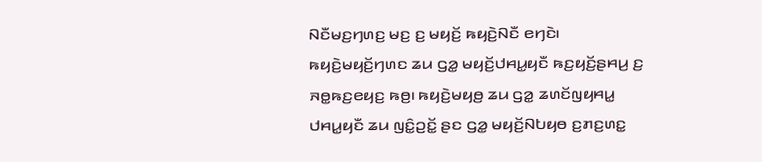ꤡꤢꤪꤗꤢ꤬ꤚꤛꤢ꤬ ꤗꤢ꤬ ꤢ꤬ ꤗꤟꤢꤩ꤬ ꤒꤟꤢꤧ꤬ꤡꤢꤪ ꤕꤚꤢꤧ꤯ ꤒꤟꤢꤧ꤬ꤗꤟꤢꤩ꤬ꤚꤛꤢ ꤘꤣ ꤞꤤ꤭ ꤗꤟꤢꤩ꤬ꤓꤌꤣ꤭ꤟꤢꤪ ꤒꤢ꤬ꤟꤢꤩ꤬ꤔꤌꤣ꤬ ꤢ꤬ ꤏꤥ꤭ꤒꤢ꤬ꤕꤟꤢ꤬ ꤒꤥ꤬꤯ ꤒꤟꤢꤧ꤬ꤗꤟꤥ꤬ ꤘꤣ ꤞꤤ꤭ ꤘꤛꤢꤩꤜꤟꤌꤣ꤭ ꤓꤌꤣ꤭ꤟꤢꤪ ꤘꤣ ꤜꤢꤨ꤭ꤑꤢꤩ꤭ ꤔꤢ ꤞꤤ꤭ ꤗꤟꤢꤩ꤬ꤡꤝꤟꤥ ꤢ꤬ꤊꤢ꤬ꤛꤢ꤭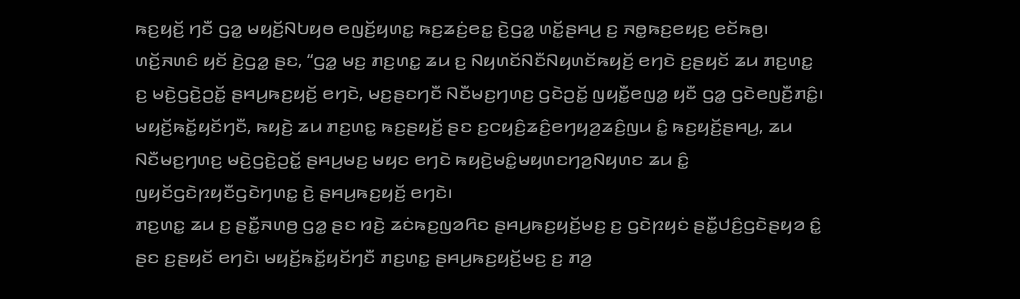ꤒꤢ꤬ꤟꤢꤩ꤬ ꤚꤢꤪ ꤞꤤ꤭ ꤗꤟꤢꤩ꤬ꤡꤝꤟꤥ ꤕꤜꤢꤩ꤬ꤟꤛꤢ꤭ ꤒꤢ꤬ꤘꤢꤦ꤬ꤕꤢ꤭ ꤢꤧ꤬ꤞꤤ꤭ ꤛꤢꤩ꤭ꤔꤌꤣ꤬ ꤢ꤬ ꤏꤥ꤭ꤒꤢ꤬ꤕꤟꤢ꤬ ꤕꤢꤩꤒꤥ꤬꤯
ꤛꤢꤩ꤬ꤏꤛꤢꤨ ꤟꤢꤩ ꤢꤧ꤬ꤞꤤ꤭ ꤔꤢ, “ꤞꤤ꤭ ꤗꤢ꤬ ꤊꤢ꤬ꤛꤢ꤭ ꤘꤣ ꤢ꤬ ꤡꤟꤛꤢꤩꤡꤢꤪꤡꤟꤛꤢꤩꤒꤟꤢꤩ꤬ ꤕꤚꤢꤧ ꤢ꤬ꤔꤟꤢꤩ ꤘꤣ ꤊꤢ꤬ꤛꤢ꤭ ꤢ꤬ ꤗꤢꤧ꤬ꤞꤢꤧ꤬ꤑꤢꤩ꤭ ꤔꤌꤣ꤬ꤒꤢ꤬ꤟꤢꤩ꤬ ꤕꤚꤢꤧ, ꤗꤢ꤬ꤔꤢꤚꤢꤪ ꤡꤢꤪꤗꤢ꤬ꤚꤛꤢ꤬ ꤞꤢꤧꤑꤢꤩ꤭ ꤜꤟꤢꤪ꤭ꤕꤜꤤ꤭ ꤟꤢꤪ ꤞꤤ꤭ ꤞꤢꤧꤕꤜꤢꤪ꤬ꤊꤢꤨ꤭꤯ ꤗꤟꤢꤩ꤬ꤒꤢꤩ꤭ꤟꤢꤩꤚꤢꤪ, ꤒꤟꤢꤧ꤬ ꤘꤣ ꤊꤢ꤬ꤛꤢ꤭ ꤒꤢ꤬ꤔꤟꤢꤩ꤬ ꤔꤢ ꤢ꤬ꤍꤟꤢꤨ꤬ꤘꤢꤨ꤬ꤕꤚꤟꤤ꤬ꤘꤢꤨ꤬ꤜꤣ ꤢꤨ꤭ ꤒꤢ꤬ꤟꤢꤩ꤬ꤔꤌꤣ꤬, ꤘꤣ ꤡꤢꤪꤗꤢ꤬ꤚꤛꤢ꤬ ꤗꤢꤧ꤬ꤞꤢꤧ꤬ꤑꤢꤩ꤭ ꤔꤌꤣ꤬ꤗꤢ꤬ ꤗꤟꤢ ꤕꤚꤢꤧ ꤒꤟꤢꤧ꤬ꤗꤢꤨ꤭ꤗꤟꤛꤢꤚꤤ꤬ꤡꤟꤛꤢ ꤘꤣ ꤢꤨ꤭ ꤜꤟꤢꤩꤞꤢꤧꤐꤟꤢꤪꤞꤢꤧꤚꤛꤢ꤭ ꤢꤧ꤬ ꤔꤌꤣ꤬ꤒꤢ꤬ꤟꤢꤩ꤬ ꤕꤚꤢꤧ꤯
ꤊꤢ꤬ꤛꤢ꤭ ꤘꤣ ꤢ꤬ ꤔꤢꤪ꤭ꤏꤛꤥ꤬ ꤞꤤ꤭ ꤔꤢ ꤙꤢꤧ꤬ ꤘꤢꤦꤒꤢ꤬ꤜꤤꤖꤢ ꤔꤌꤣ꤬ꤒꤢ꤬ꤟꤢꤩ꤬ꤗꤢ꤬ ꤢ꤬ ꤞꤢꤧꤐꤟꤢꤦ ꤔꤢꤪ꤭ꤓꤢꤨ꤬ꤞꤢꤧꤔꤟꤤ ꤢꤨ꤭ ꤔꤢ ꤢ꤬ꤔꤟꤢꤩ ꤕꤚꤢꤧ꤯ ꤗꤟꤢꤩ꤬ꤒꤢꤩ꤭ꤟꤢꤩꤚꤢꤪ ꤊꤢ꤬ꤛꤢ꤭ ꤔꤌꤣ꤬ꤒꤢ꤬ꤟꤢꤩ꤬ꤗꤢ꤬ ꤢ꤬ ꤊꤤ꤬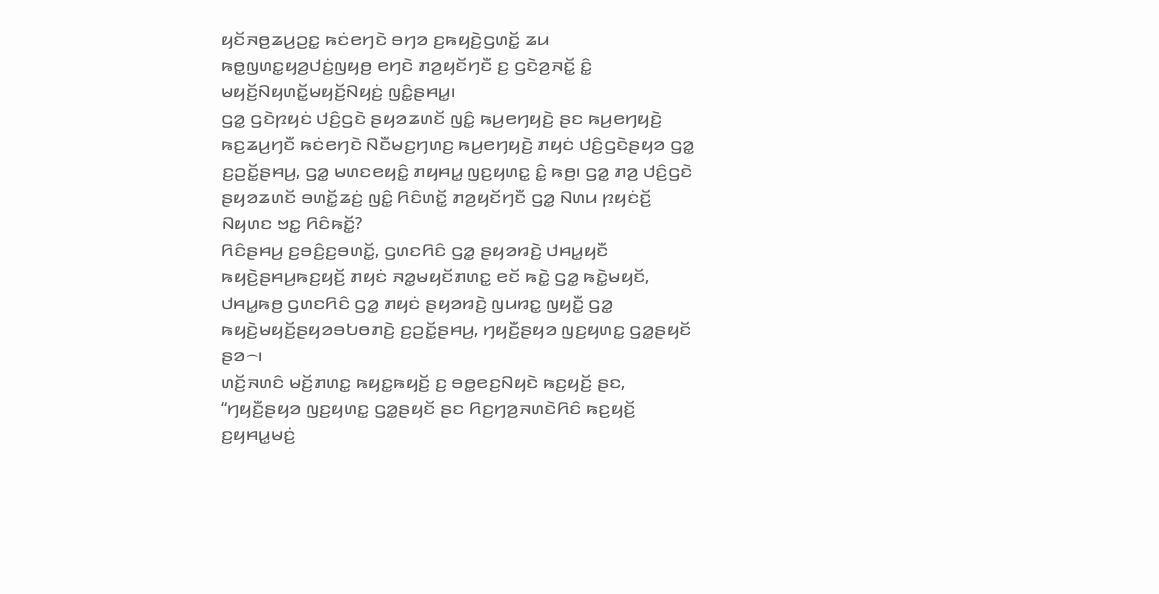ꤟꤢꤩꤏꤥ꤬ꤘꤣ꤬ꤑꤢ꤭ ꤒꤢꤦꤕꤚꤢꤧ ꤋꤚꤤ ꤢ꤬ꤒꤟꤢꤧ꤬ꤞꤛꤢꤩ꤭ ꤘꤣ ꤒꤥ꤭ꤜꤛꤢ꤭ꤟꤤ꤬ꤓꤢꤦ꤬ꤜꤟꤥ꤬ ꤕꤚꤢꤧ ꤊꤤ꤬ꤟꤢꤩꤚꤢꤪ ꤢ꤬ ꤞꤢꤧꤤ꤬ꤏꤢꤩ꤭ ꤢꤨ꤭ ꤗꤟꤢꤩ꤬ꤡꤟꤛꤢꤩ꤭ꤗꤟꤢꤩ꤬ꤡꤟꤢꤦ꤬ ꤜꤢꤨ꤭ꤔꤌꤣ꤭꤯
ꤞꤤ꤭ ꤞꤢꤧꤐꤟꤢꤦ ꤓꤢꤨ꤬ꤞꤢꤧ ꤔꤟꤤꤘꤛꤢꤩ ꤜꤢꤨ꤭ ꤒꤣ꤬ꤕꤚꤟꤢꤧ꤬ ꤔꤢ ꤒꤣ꤬ꤕꤚꤟꤢꤧ꤬ ꤒꤢ꤬ꤘꤣ꤬ꤚꤢꤪ ꤒꤢꤦꤕꤚꤢꤧ ꤡꤢꤪꤗꤢ꤬ꤚꤛꤢ꤬ ꤒꤣ꤬ꤕꤚꤟꤢꤧ꤬ ꤊꤟꤢꤦ ꤓꤢꤨ꤬ꤞꤢꤧꤔꤟꤤ ꤞꤤ꤭ ꤢ꤬ꤑꤢꤩ꤭ꤔꤌꤣ꤬, ꤞꤤ꤭ ꤗꤛꤢꤕꤟꤢꤨ꤭ ꤊꤟꤌꤣ꤭ ꤜꤢ꤬ꤟꤛꤢ꤭ ꤢꤨ꤭ ꤒꤥ꤬꤯ ꤞꤤ꤭ ꤊꤤ꤬ ꤓꤢꤨ꤬ꤞꤢꤧ ꤔꤟꤤꤘꤛꤢꤩ ꤋꤛꤢꤩ꤭ꤘꤢꤦ꤬ ꤜꤢꤨ꤭ ꤖꤢꤨꤛꤢꤩ꤭ ꤊꤤ꤬ꤟꤢꤩꤚꤢꤪ ꤞꤤ꤭ ꤡꤛꤣ ꤐꤟꤢꤦꤢꤩ꤬ ꤡꤟꤛꤢ ꤠꤢ꤭ ꤖꤢꤨꤒꤢꤩ꤭?
ꤖꤢꤨꤔꤌꤣ꤬ ꤢ꤬ꤋꤢꤨ꤬ꤢ꤬ꤋꤛꤢꤩ꤭, ꤞꤛꤢꤖꤢꤨ ꤞꤤ꤭ ꤔꤟꤤꤙꤢꤧ꤬ ꤓꤌꤣ꤭ꤟꤢꤪ ꤒꤟꤢꤧ꤬ꤔꤌꤣ꤬ꤒꤢ꤬ꤟꤢꤩ꤬ ꤊꤟꤢꤦ ꤏꤤ꤭ꤗꤟꤢꤩꤊꤛꤢ꤭ ꤕꤢꤩ ꤒꤢꤧ꤭ ꤞꤤ꤭ ꤒꤢꤧ꤭ꤗꤟꤢꤩ, ꤓꤌꤣ꤭ꤒꤥ꤬ ꤞꤛꤢꤖꤢꤨ ꤞꤤ꤭ ꤊꤟꤢꤦ ꤔꤟꤤꤙꤢꤧ꤬ ꤜꤣꤙꤢ꤭ ꤜꤟꤢꤪ꤭ ꤞꤤ꤭ ꤒꤟꤢꤧ꤬ꤗꤟꤢꤩ꤬ꤔꤟꤤꤋꤝꤥꤊꤢꤧ꤬ ꤢ꤬ꤑꤢꤩ꤭ꤔꤌꤣ꤬, ꤚꤟꤢꤪ꤬ꤔꤟꤤ ꤜꤢ꤬ꤟꤛꤢ꤭ ꤞꤤ꤭ꤔꤟꤢꤩ ꤔꤤ꤮꤯
ꤛꤢꤩ꤬ꤏꤛꤢꤨ ꤗꤢꤩ꤬ꤊꤛꤢ꤭ ꤒꤟꤢ꤭ꤒꤟꤢꤩ꤬ ꤢ꤬ ꤋꤥ꤭ꤕꤢ꤬ꤡꤟꤢꤧ ꤒꤢ꤬ꤟꤢꤩ꤬ ꤔꤢ, “ꤚꤟꤢꤪ꤬ꤔꤟꤤ ꤜꤢ꤬ꤟꤛꤢ꤭ ꤞꤤ꤭ꤔꤟꤢꤩ ꤔꤢ ꤖꤢ꤬ꤚꤤ꤬ꤏꤛꤢꤧꤖꤢꤨ ꤒꤢ꤬ꤟꤢꤩ꤬ ꤢ꤬ꤟꤌꤣ꤭ꤗꤢꤦ꤬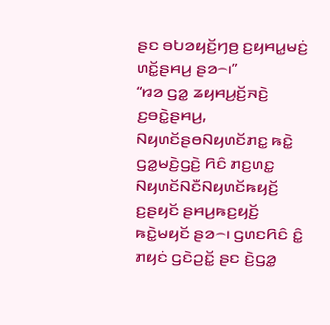ꤔꤢ ꤋꤝꤤꤟꤢꤩ꤬ꤚꤥ꤬ ꤢ꤬ꤟꤌꤣ꤭ꤗꤢꤦ꤬ ꤛꤢꤩ꤭ꤔꤌꤣ꤬ ꤔꤤ꤮꤯”
“ꤙꤤ ꤞꤤ꤭ ꤘꤟꤌꤣ꤬ꤢꤩ꤬ꤏꤢꤧ꤬ ꤢ꤬ꤋꤢꤧ꤭ꤔꤌꤣ꤬, ꤡꤟꤛꤢꤩꤔꤥꤡꤟꤛꤢꤩꤊꤢ꤭ ꤒꤢꤧ꤭ ꤞꤤ꤭ꤗꤢꤧ꤬ꤞꤢꤧ꤬ ꤖꤢꤨ ꤊꤢ꤬ꤛꤢ꤭ ꤡꤟꤛꤢꤩꤡꤢꤪꤡꤟꤛꤢꤩꤒꤟꤢꤩ꤬ ꤢ꤬ꤔꤟꤢꤩ ꤔꤌꤣ꤬ꤒꤢ꤬ꤟꤢꤩ꤬ ꤒꤢꤧ꤭ꤗꤟꤢꤩ ꤔꤤ꤮꤯ ꤞꤛꤢꤖꤢꤨ ꤢꤨ꤭ ꤊꤟꤢꤦ ꤞꤢꤧꤑꤢꤩ꤭ ꤔꤢ ꤢꤧ꤬ꤞꤤ꤭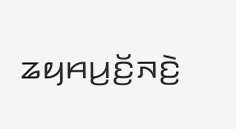ꤘꤟꤌꤣ꤬ꤢꤩ꤬ꤏꤢꤧ꤬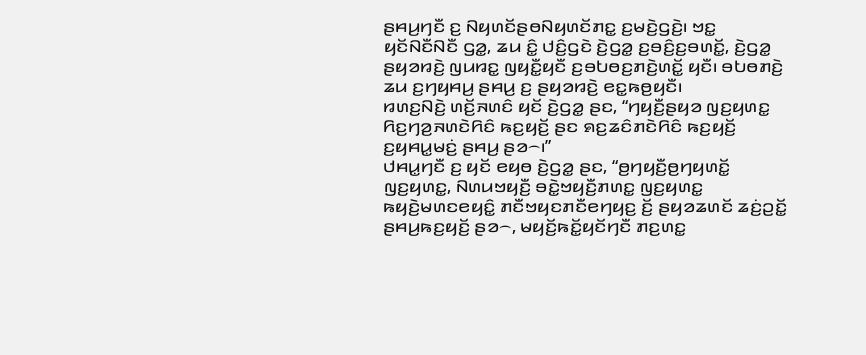ꤔꤌꤣ꤬ꤚꤢꤪ ꤢ꤬ ꤡꤟꤛꤢꤩꤔꤥꤡꤟꤛꤢꤩꤊꤢ꤭ ꤢ꤬ꤗꤢꤧ꤬ꤞꤢꤧ꤬꤯ ꤠꤢ꤭ ꤟꤢꤩꤡꤢꤪꤡꤢꤪ ꤞꤤ꤭, ꤘꤣ ꤢꤨ꤭ ꤓꤢꤨ꤬ꤞꤢꤧ ꤢꤧ꤬ꤞꤤ꤭ ꤢ꤬ꤋꤢꤨ꤬ꤢ꤬ꤋꤛꤢꤩ꤭, ꤢꤧ꤬ꤞꤤ꤭ ꤔꤟꤤꤙꤢꤧ꤬ ꤜꤣꤙꤢ꤭ ꤜꤟꤢꤪ꤭ꤟꤢꤪ ꤢ꤬ꤋꤝꤥꤢ꤬ꤊꤢꤧ꤬ꤛꤢꤩ꤭ ꤟꤢꤪ꤯ ꤋꤝꤥꤊꤢꤧ꤬ ꤘꤣ ꤢ꤬ꤚꤟꤌꤣ꤬ ꤔꤌꤣ꤬ ꤢ꤬ ꤔꤟꤤꤙꤢꤧ꤬ ꤕꤢ꤭ꤒꤥ꤬ꤟꤢꤪ꤯
ꤙꤛꤢ꤬ꤡꤢꤧ꤬ ꤛꤢꤩ꤬ꤏꤛꤢꤨ ꤟꤢꤩ ꤢꤧ꤬ꤞꤤ꤭ ꤔꤢ, “ꤚꤟꤢꤪ꤬ꤔꤟꤤ ꤜꤢ꤬ꤟꤛꤢ꤭ ꤖꤢ꤬ꤚꤤ꤬ꤏꤛꤢꤧꤖꤢꤨ ꤒꤢ꤬ꤟꤢꤩ꤬ ꤔꤢ ꤎꤢ꤬ꤘꤢꤨꤊꤢꤧꤖꤢꤨ ꤒꤢ꤬ꤟꤢꤩ꤬ ꤢ꤬ꤟꤌꤣ꤭ꤗꤢꤦ꤬ ꤔꤌꤣ꤬ ꤔꤤ꤮꤯”
ꤓꤌꤣ꤭ꤚꤢꤪ ꤢ꤬ ꤟꤢꤩ ꤕꤟꤥ ꤢꤧ꤬ꤞꤤ꤭ ꤔꤢ, “ꤥ꤬ꤚꤟꤢꤪ꤬ꤥ꤬ꤚꤟꤛꤢꤩ꤭ ꤜꤢ꤬ꤟꤛꤢ꤭, ꤡꤛꤣꤠꤟꤢꤪ꤬ ꤋꤢꤧ꤭ꤠꤟꤢꤪ꤬ꤊꤛꤢ꤭ ꤜꤢ꤬ꤟꤛꤢ꤭ ꤒꤟꤢꤧ꤬ꤗꤛꤢꤕꤟꤢꤨ꤭ ꤊꤢꤪꤠꤟꤢꤊꤢꤪꤕꤚꤟꤢ꤬ ꤢꤩ꤬ ꤔꤟꤤꤘꤛꤢꤩ ꤘꤢꤦ꤬ꤑꤢꤩ꤭ ꤔꤌꤣ꤬ꤒꤢ꤬ꤟꤢꤩ꤬ ꤔꤤ꤮, ꤗꤟꤢꤩ꤬ꤒꤢꤩ꤭ꤟꤢꤩꤚꤢꤪ ꤊꤢ꤬ꤛꤢ꤭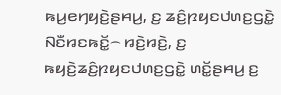ꤒꤣ꤬ꤕꤚꤟꤢꤧ꤬ꤔꤌꤣ꤬, ꤢ꤬ ꤘꤢꤨ꤬ꤐꤟꤢꤓꤛꤢ꤬ꤞꤢꤧ꤭ ꤡꤢꤪꤙꤢꤒꤢꤩ꤭꤮ ꤙꤢꤧ꤬ꤙꤢꤧ꤬, ꤢ꤬ ꤒꤟꤢꤧ꤬ꤘꤢꤨ꤬ꤐꤟꤢꤓꤛꤢ꤬ꤞꤢꤧ꤭ ꤛꤢꤩ꤭ꤔꤌꤣ꤬ ꤢ꤬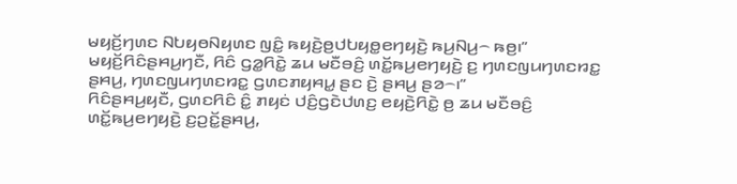ꤗꤟꤢꤩ꤬ꤚꤛꤢ ꤡꤝꤟꤥꤡꤟꤛꤢ ꤜꤢꤨ꤭ ꤒꤟꤢꤧ꤬ꤥ꤬ꤓꤝꤟꤥ꤭ꤕꤚꤟꤢꤧ꤬ ꤒꤣ꤬ꤡꤣ꤬꤮ ꤒꤥ꤬꤯”
ꤗꤟꤢꤩ꤬ꤖꤢꤨꤔꤌꤣ꤬ꤚꤢꤪ, ꤖꤢꤨ ꤞꤤ꤭ꤖꤢꤧ꤭ ꤘꤣ ꤗꤢꤪꤋꤢꤨ꤬ ꤛꤢꤩ꤭ꤒꤣ꤬ꤕꤚꤟꤢꤧ꤬ ꤢ꤬ ꤚꤛꤢꤜꤣꤚꤛꤢꤙꤢ꤭ ꤔꤌꤣ꤬, ꤚꤛꤢꤜꤣꤚꤛꤢꤙꤢ꤭ ꤞꤛꤢꤊꤟꤌꤣ꤭ ꤔꤢ ꤢꤧ꤬ ꤔꤌꤣ꤬ ꤔꤤ꤮꤯”
ꤖꤢꤨꤔꤌꤣ꤬ꤟꤢꤪ, ꤞꤛꤢꤖꤢꤨ ꤢꤨ꤭ ꤊꤟꤢꤦ ꤓꤢꤨ꤬ꤞꤢꤧꤓꤛꤢ꤬ ꤕꤟꤢꤧ꤬ꤖꤢꤧ꤭ ꤥ꤬ ꤘꤣ ꤗꤢꤪꤋꤢꤨ꤬ ꤛꤢꤩ꤭ꤒꤣ꤬ꤕꤚꤟꤢꤧ꤬ ꤢ꤬ꤑꤢꤩ꤭ꤔꤌꤣ꤬,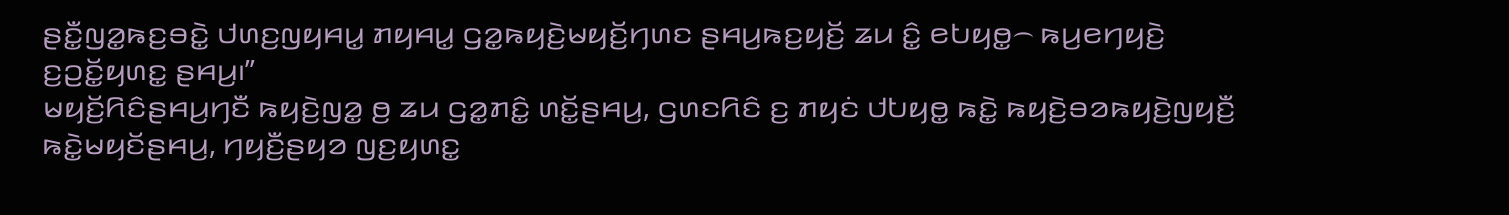ꤔꤢꤪ꤭ꤜꤤ꤭ꤒꤢ꤬ꤋꤢꤧ꤭ ꤓꤛꤢ꤬ꤜꤟꤌꤣ꤭ ꤊꤟꤌꤣ꤭ ꤞꤤ꤭ꤒꤟꤢꤧ꤬ꤗꤟꤢꤩ꤬ꤚꤛꤢ ꤔꤌꤣ꤬ꤒꤢ꤬ꤟꤢꤩ꤬ ꤘꤣ ꤢꤨ꤭ ꤕꤝꤟꤥ꤭꤮ ꤒꤣ꤬ꤕꤚꤟꤢꤧ꤬ ꤢ꤬ꤑꤢꤩ꤭ꤟꤛꤢ꤭ ꤔꤌꤣ꤬꤯”
ꤗꤟꤢꤩ꤬ꤖꤢꤨꤔꤌꤣ꤬ꤚꤢꤪ ꤒꤟꤢꤧ꤬ꤜꤤ꤭ ꤥ꤬ ꤘꤣ ꤞꤤ꤭ꤊꤢꤨ꤭ ꤛꤢꤩ꤭ꤔꤌꤣ꤬, ꤞꤛꤢꤖꤢꤨ ꤢ꤬ ꤊꤟꤢꤦ ꤓꤝꤟꤥ꤭ ꤒꤢꤧ꤭ ꤒꤟꤢꤧ꤬ꤋꤤꤒꤟꤢꤧ꤬ꤜꤟꤢꤪ꤬ ꤒꤢꤧ꤭ꤗꤟꤢꤩꤔꤌꤣ꤬, ꤚꤟꤢꤪ꤬ꤔꤟꤤ ꤜꤢ꤬ꤟꤛꤢ꤭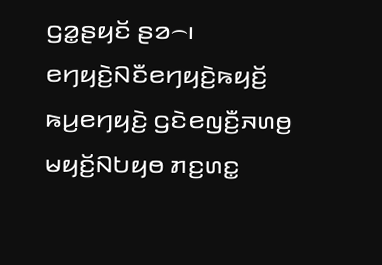ꤞꤤ꤭ꤔꤟꤢꤩ ꤔꤤ꤮꤯
ꤕꤚꤟꤢꤧ꤬ꤡꤢꤪꤕꤚꤟꤢꤧ꤬ꤒꤟꤢꤩ꤬ ꤒꤣ꤬ꤕꤚꤟꤢꤧ꤬ ꤞꤢꤧꤕꤜꤢꤪ꤬ꤏꤛꤥ꤬ ꤗꤟꤢꤩ꤬ꤡꤝꤟꤥ ꤊꤢ꤬ꤛꤢ꤭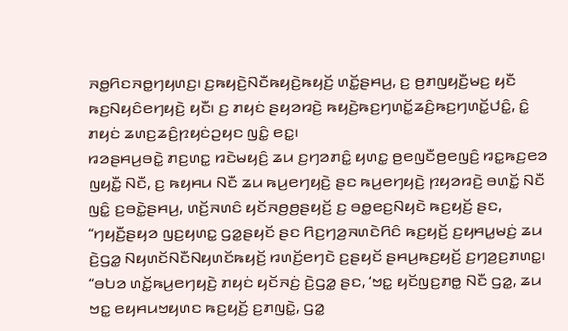ꤏꤥ꤭ꤖꤢꤏꤥ꤭ꤚꤟꤛꤢ꤬꤯ ꤢ꤬ꤒꤟꤢꤧ꤬ꤡꤢꤪꤒꤟꤢꤧ꤬ꤒꤟꤢꤩ꤬ ꤛꤢꤩ꤭ꤔꤌꤣ꤬, ꤢ꤬ ꤥ꤬ꤊꤜꤟꤢꤪ꤬ꤗꤢ꤬ ꤟꤢꤪ ꤒꤢ꤬ꤡꤟꤢꤨꤕꤚꤟꤢꤧ꤬ ꤟꤢꤪ꤯ ꤢ꤬ ꤊꤟꤢꤦ ꤔꤟꤤꤙꤢꤧ꤬ ꤒꤟꤢꤧ꤬ꤒꤢ꤬ꤚꤛꤢꤩ꤭ꤘꤢꤨ꤬ꤒꤢ꤬ꤚꤛꤢꤩ꤭ꤓꤢꤨ꤭, ꤢꤨ꤭ ꤊꤟꤢꤦ ꤘꤛꤢ꤬ꤘꤢꤨ꤬ꤐꤟꤢꤦꤑꤟꤢ ꤜꤢꤨ꤭ ꤕꤢ꤭꤯
ꤙꤤꤔꤌꤣ꤬ꤋꤢꤧ꤭ ꤊꤢ꤬ꤛꤢ꤭ ꤙꤢꤧꤗꤟꤢꤨ꤬ ꤘꤣ ꤢ꤬ꤚꤤꤊꤢꤨ꤭ ꤟꤛꤢ꤭ ꤥ꤬ꤕꤜꤢꤪꤥ꤬ꤕꤜꤢꤨ꤬ ꤙꤢ꤭ꤒꤢ꤬ꤕꤤ ꤜꤟꤢꤪ꤭ ꤡꤢꤪ, ꤢ꤬ ꤒꤟꤌꤣ ꤡꤢꤪ ꤘꤣ ꤒꤣ꤬ꤕꤚꤟꤢꤧ꤬ ꤔꤢ ꤒꤣ꤬ꤕꤚꤟꤢꤧ꤬ ꤐꤟꤤꤙꤢꤧ꤬ ꤋꤛꤢꤩ꤭ ꤡꤢꤪ ꤜꤢꤨ꤭ ꤢ꤬ꤋꤢꤧ꤭ꤔꤌꤣ꤬, ꤛꤢꤩ꤬ꤏꤛꤢꤨ ꤟꤢꤩꤏꤥ꤬ꤥ꤬ꤔꤟꤢꤩ꤬ ꤢ꤬ ꤋꤥ꤭ꤕꤢ꤬ꤡꤟꤢꤧ ꤒꤢ꤬ꤟꤢꤩ꤬ ꤔꤢ, “ꤚꤟꤢꤪ꤬ꤔꤟꤤ ꤜꤢ꤬ꤟꤛꤢ꤭ ꤞꤤ꤭ꤔꤟꤢꤩ ꤔꤢ ꤖꤢ꤬ꤚꤤ꤬ꤏꤛꤢꤧꤖꤢꤨ ꤒꤢ꤬ꤟꤢꤩ꤬ ꤢ꤬ꤟꤌꤣ꤭ꤗꤢꤦ꤬ ꤘꤣ ꤢꤧ꤬ꤞꤤ꤭ ꤡꤟꤛꤢꤩꤡꤢꤪꤡꤟꤛꤢꤩꤒꤟꤢꤩ꤬ ꤙꤛꤢꤩ꤬ꤕꤚꤢꤧ ꤢ꤬ꤔꤟꤢꤩ ꤔꤌꤣ꤬ꤒꤢ꤬ꤟꤢꤩ꤬ ꤢ꤬ꤚꤤ꤬ꤢ꤬ꤊꤛꤢ꤭꤯
“ꤋꤝꤤ ꤛꤢꤩ꤭ꤒꤣ꤬ꤕꤚꤟꤢꤧ꤬ ꤊꤟꤢꤦ ꤟꤢꤩꤏꤢꤦ꤬ ꤢꤧ꤬ꤞꤤ꤭ ꤔꤢ, ‘ꤠꤢ꤭ ꤟꤢꤩꤜꤢ꤬ꤊꤥ꤭ ꤡꤢꤪ ꤞꤤ꤭, ꤘꤣ ꤠꤢ꤭ ꤕꤟꤌꤣꤠꤟꤛꤢ ꤒꤢ꤬ꤟꤢꤩ꤬ ꤢ꤬ꤊꤜꤢꤧ꤭, ꤞꤤ꤭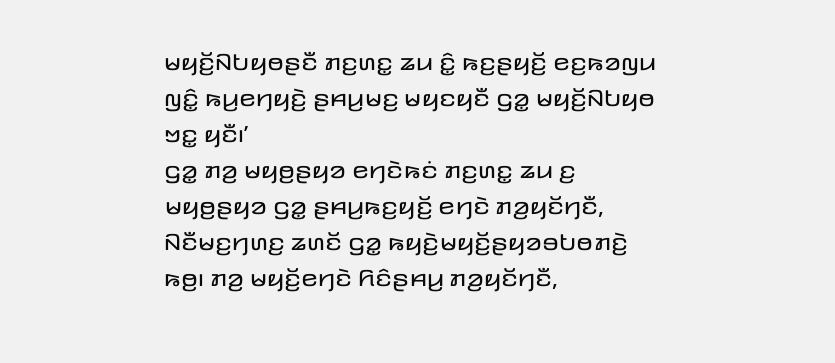ꤗꤟꤢꤩ꤬ꤡꤝꤟꤥꤔꤢꤪ ꤊꤢ꤬ꤛꤢ꤭ ꤘꤣ ꤢꤨ꤭ ꤒꤢ꤬ꤔꤟꤢꤩ꤬ ꤕꤢ꤬ꤒꤤꤜꤣ ꤜꤢꤨ꤭ ꤒꤣ꤬ꤕꤚꤟꤢꤧ꤬ ꤔꤌꤣ꤬ꤗꤢ꤬ ꤗꤟꤢꤟꤢꤪ ꤞꤤ꤭ ꤗꤟꤢꤩ꤬ꤡꤝꤟꤥ ꤠꤢ꤭ ꤟꤢꤪ꤯’
ꤞꤤ꤭ ꤊꤤ꤬ ꤗꤟꤥ꤬ꤔꤟꤤ ꤕꤚꤢꤧꤒꤢꤦ ꤊꤢ꤬ꤛꤢ꤭ ꤘꤣ ꤢ꤬ ꤗꤟꤥ꤬ꤔꤟꤤ ꤞꤤ꤭ ꤔꤌꤣ꤬ꤒꤢ꤬ꤟꤢꤩ꤬ ꤕꤚꤢꤧ ꤊꤤ꤬ꤟꤢꤩꤚꤢꤪ, ꤡꤢꤪꤗꤢ꤬ꤚꤛꤢ꤬ ꤘꤛꤢꤩ ꤞꤤ꤭ ꤒꤟꤢꤧ꤬ꤗꤟꤢꤩ꤬ꤔꤟꤤꤋꤝꤥꤊꤢꤧ꤬ ꤒꤥ꤬꤯ ꤊꤤ꤬ ꤗꤟꤢꤩ꤬ꤕꤚꤢꤧ ꤖꤢꤨꤔꤌꤣ꤬ ꤊꤤ꤬ꤟꤢꤩꤚꤢꤪ,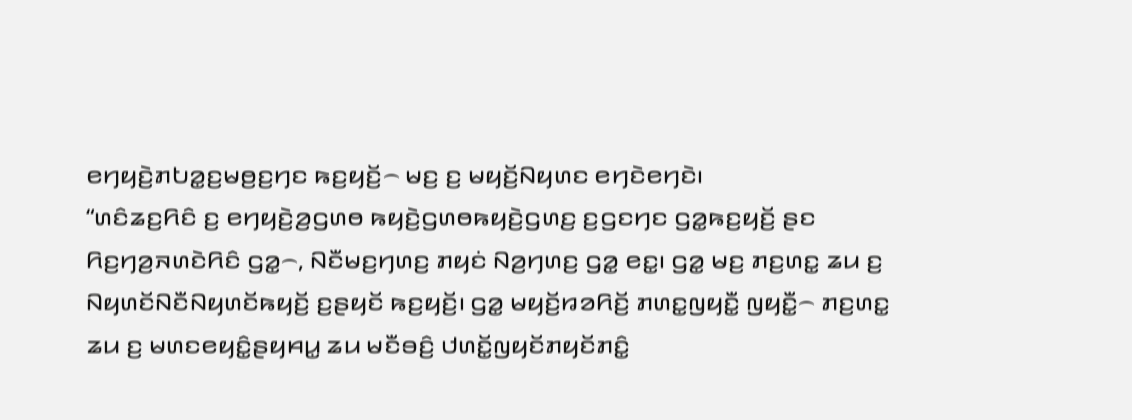ꤕꤚꤟꤢꤧ꤬ꤊꤝꤤ꤭ꤢ꤬ꤗꤥ꤬ꤢ꤬ꤚꤢ ꤒꤢ꤬ꤟꤢꤩ꤬꤮ ꤗꤢ꤬ ꤢ꤬ ꤗꤟꤢꤩ꤬ꤡꤟꤛꤢ ꤕꤚꤢꤧꤕꤚꤢꤧ꤯
“ꤛꤢꤨꤘꤢ꤬ꤖꤢꤨ ꤢ꤬ ꤕꤚꤟꤢꤧ꤬ꤤ꤬ꤞꤛꤥ ꤒꤟꤢꤧ꤬ꤞꤛꤥꤒꤟꤢꤧ꤬ꤞꤛꤢ꤬ ꤢ꤬ꤞꤢꤚꤢ ꤞꤤ꤭ꤒꤢ꤬ꤟꤢꤩ꤬ ꤔꤢ ꤖꤢ꤬ꤚꤤ꤬ꤏꤛꤢꤧꤖꤢꤨ ꤞꤤ꤭꤮, ꤡꤢꤪꤗꤢ꤬ꤚꤛꤢ꤬ ꤊꤟꤢꤦ ꤡꤤ꤬ꤚꤛꤢ꤬ ꤞꤤ꤭ ꤕꤢ꤭꤯ ꤞꤤ꤭ ꤗꤢ꤬ ꤊꤢ꤬ꤛꤢ꤭ ꤘꤣ ꤢ꤬ ꤡꤟꤛꤢꤩꤡꤢꤪꤡꤟꤛꤢꤩꤒꤟꤢꤩ꤬ ꤢ꤬ꤔꤟꤢꤩ ꤒꤢ꤬ꤟꤢꤩ꤬꤯ ꤞꤤ꤭ ꤗꤟꤢꤩ꤬ꤙꤤꤖꤢꤩ꤬ ꤊꤛꤢ꤭ꤜꤟꤢꤪ꤭ ꤜꤟꤢꤪ꤭꤮ ꤊꤢ꤬ꤛꤢ꤭ ꤘꤣ ꤢ꤬ ꤗꤛꤢꤕꤟꤢꤨ꤭ꤔꤟꤌꤣ꤭ ꤘꤣ ꤗꤢꤪꤋꤢꤨ꤬ ꤓꤛꤢꤩ꤭ꤜꤟꤢꤩꤊꤟꤢꤩꤊꤢꤨ꤭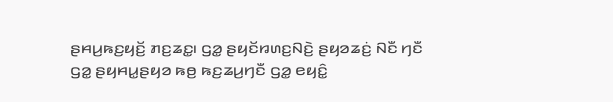ꤔꤌꤣ꤬ꤒꤢ꤬ꤟꤢꤩ꤬ ꤊꤢ꤬ꤘꤢ꤭꤯ ꤞꤤ꤭ ꤔꤟꤢꤩꤙꤛꤢ꤬ꤡꤢꤧ꤬ ꤔꤟꤤꤘꤢꤦ꤬ ꤡꤢꤪ ꤚꤢꤪ ꤞꤤ꤭ ꤔꤟꤌꤣ꤭ꤔꤟꤤ ꤒꤥ꤬ ꤒꤢ꤬ꤘꤣ꤬ꤚꤢꤪ ꤞꤤ꤭ ꤕꤟꤢꤨ꤭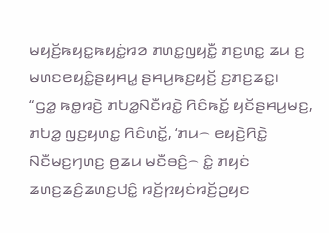ꤗꤟꤢꤩ꤬ꤒꤟꤢ꤭ꤒꤟꤢꤦ꤭ꤙꤤ ꤊꤛꤢ꤭ꤜꤟꤢꤪ꤭ ꤊꤢ꤬ꤛꤢ꤭ ꤘꤣ ꤢ꤬ ꤗꤛꤢꤕꤟꤢꤨ꤭ꤔꤟꤌꤣ꤭ ꤔꤌꤣ꤬ꤒꤢ꤬ꤟꤢꤩ꤬ ꤢ꤬ꤊꤢ꤬ꤘꤢ꤭꤯
“ꤞꤤ꤭ ꤒꤥ꤭ꤙꤢꤧ꤬ ꤊꤝꤤ꤭ꤡꤢꤪꤙꤢꤧ꤭ ꤖꤢꤨꤒꤢꤩ꤭ ꤟꤢꤩꤔꤌꤣ꤬ꤗꤢ꤬, ꤊꤝꤤ꤭ ꤜꤢ꤬ꤟꤛꤢ꤭ ꤖꤢꤨꤛꤢꤩ꤭, ‘ꤊꤣ꤮ ꤕꤟꤢꤧ꤬ꤖꤢꤧ꤭ ꤡꤢꤪꤗꤢ꤬ꤚꤛꤢ꤬ ꤥ꤬ꤘꤣ ꤗꤢꤪꤋꤢꤨ꤬꤮ ꤢꤨ꤭ ꤊꤟꤢꤦ ꤘꤛꤢ꤬ꤘꤢꤨ꤬ꤘꤛꤢ꤬ꤓꤢꤨ꤭ ꤙꤢꤩ꤬ꤐꤟꤢꤦꤙꤢꤩ꤬ꤑꤟꤢ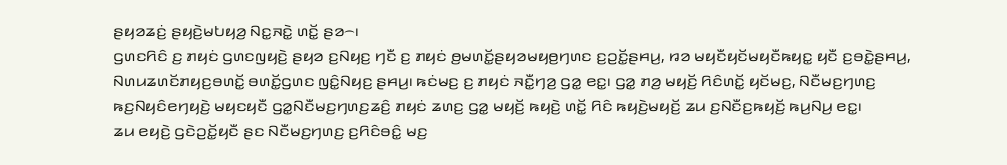ꤔꤟꤤꤘꤢꤦ꤬ ꤔꤟꤢꤧ꤬ꤗꤝꤟꤤ꤬ ꤡꤢ꤭ꤏꤢꤧ꤭ ꤛꤢꤩ꤭ ꤔꤤ꤮꤯
ꤞꤛꤢꤖꤢꤨ ꤢ꤬ ꤊꤟꤢꤦ ꤞꤛꤢꤜꤟꤢꤧ꤬ ꤔꤟꤤ ꤢ꤬ꤡꤟꤢ꤬ ꤚꤢꤪ ꤢ꤬ ꤊꤟꤢꤦ ꤥ꤬ꤗꤛꤢꤩ꤭ꤔꤟꤤꤗꤟꤥ꤬ꤚꤛꤢ ꤢ꤬ꤑꤢꤩ꤭ꤔꤌꤣ꤬, ꤙꤤ ꤗꤟꤢꤪꤟꤢꤩꤗꤟꤢꤪꤒꤟꤢ꤭ ꤟꤢꤪ ꤢ꤬ꤋꤢꤧ꤭ꤔꤌꤣ꤬, ꤡꤛꤣꤘꤛꤢꤩꤊꤟꤢ꤬ꤋꤛꤢꤩ꤭ ꤋꤛꤢꤩ꤭ꤞꤛꤢ ꤜꤢꤨ꤭ꤡꤟꤢ꤬ ꤔꤌꤣ꤬꤯ ꤒꤢꤦꤗꤢ꤬ ꤢ꤬ ꤊꤟꤢꤦ ꤏꤢꤪ꤭ꤚꤤ꤬ ꤞꤤ꤭ ꤕꤢ꤭꤯ ꤞꤤ꤭ ꤊꤤ꤬ ꤗꤟꤢꤩ꤬ ꤖꤢꤨꤛꤢꤩ꤭ ꤟꤢꤩꤗꤢ꤬, ꤡꤢꤪꤗꤢ꤬ꤚꤛꤢ꤬ ꤒꤢ꤬ꤡꤟꤢꤨꤕꤚꤟꤢꤧ꤬ ꤗꤟꤢꤟꤢꤪ ꤞꤤ꤭ꤡꤢꤪꤗꤢ꤬ꤚꤛꤢ꤬ꤘꤢꤨ꤬ ꤊꤟꤢꤦ ꤘꤛꤢ꤬ ꤞꤤ꤭ ꤗꤟꤢꤩ꤬ ꤒꤟꤢꤧ꤬ ꤛꤢꤩ꤭ ꤖꤢꤨ ꤒꤟꤢꤧ꤬ꤗꤟꤢꤩ꤬ ꤘꤣ ꤢ꤬ꤡꤢꤪꤢ꤬ꤒꤟꤢꤩ꤬ ꤒꤣ꤬ꤡꤣ꤬ ꤕꤢ꤭꤯
ꤘꤣ ꤕꤟꤢꤧ꤬ ꤞꤢꤧꤑꤢꤩ꤭ꤟꤢꤪ ꤔꤢ ꤡꤢꤪꤗꤢ꤬ꤚꤛꤢ꤬ ꤢ꤬ꤖꤢꤨꤋꤢꤨ꤭ ꤗꤢ꤬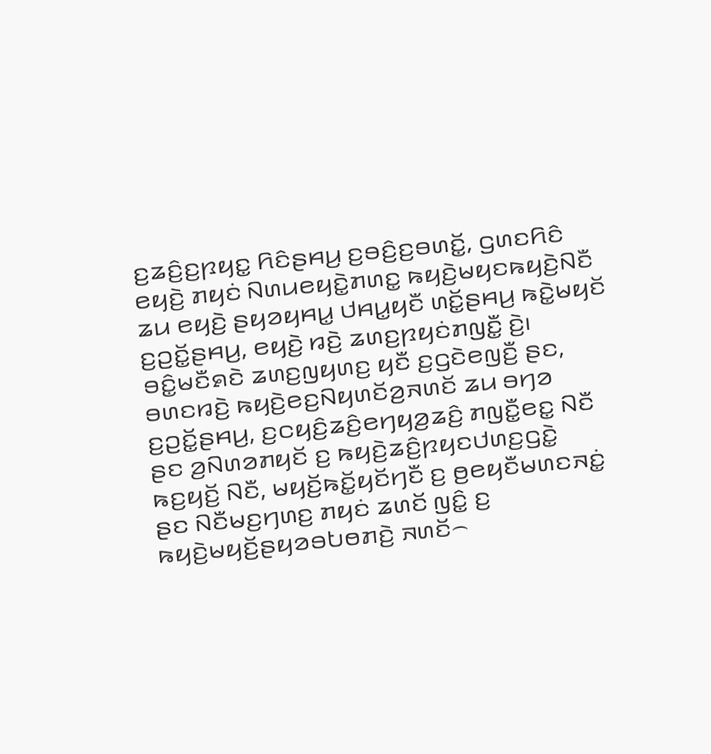ꤢ꤬ꤘꤢꤨ꤬ꤢ꤬ꤐꤟꤢ꤭ ꤖꤢꤨꤔꤌꤣ꤬ ꤢ꤬ꤋꤢꤨ꤬ꤢ꤬ꤋꤛꤢꤩ꤭, ꤞꤛꤢꤖꤢꤨ ꤕꤟꤢꤧ꤬ ꤊꤟꤢꤦ ꤡꤛꤣꤕꤟꤢꤧ꤭ꤊꤛꤢ꤭ ꤒꤟꤢꤧ꤬ꤗꤟꤢꤒꤟꤢꤧ꤬ꤡꤢꤪ ꤘꤣ ꤕꤟꤢꤧ꤬ ꤔꤟꤤꤟꤌꤣ꤭ ꤓꤌꤣ꤭ꤟꤢꤪ ꤛꤢꤩ꤭ꤔꤌꤣ꤬ ꤒꤢꤧ꤭ꤗꤟꤢꤩ ꤢ꤬ꤑꤢꤩ꤭ꤔꤌꤣ꤬, ꤕꤟꤢꤧ꤬ ꤙꤢꤧ꤬ ꤘꤛꤢ꤬ꤐꤟꤢꤦꤊꤜꤢꤪ꤭ ꤢꤧ꤬꤯
ꤋꤢꤨ꤭ꤗꤢꤪꤎꤢꤧ ꤘꤛꤢ꤬ꤜꤟꤛꤢ꤬ ꤟꤢꤪ ꤢ꤬ꤞꤢꤧꤕꤜꤢꤪ꤬ ꤔꤢ, ꤋꤛꤢꤙꤢꤧ꤬ ꤒꤟꤢꤧ꤬ꤕꤢ꤬ꤡꤟꤛꤢꤩꤤ꤬ꤏꤛꤢꤩ ꤘꤣ ꤋꤚꤤ ꤢ꤬ꤑꤢꤩ꤭ꤔꤌꤣ꤬, ꤢ꤬ꤍꤟꤢꤨ꤬ꤘꤢꤨ꤬ꤕꤚꤟꤤ꤬ꤘꤢꤨ꤬ ꤊꤜꤢꤪ꤭ꤕꤢ꤭ ꤡꤢꤪ ꤔꤢ ꤤ꤬ꤡꤛꤤꤊꤟꤢꤩ ꤢ꤬ ꤒꤟꤢꤧ꤬ꤘꤢꤨ꤬ꤐꤟꤢꤓꤛꤢ꤬ꤞꤢꤧ꤭ ꤒꤢ꤬ꤟꤢꤩ꤬ ꤡꤢꤪ, ꤗꤟꤢꤩ꤬ꤒꤢꤩ꤭ꤟꤢꤩꤚꤢꤪ ꤢ꤬ ꤥ꤬ꤕꤟꤢꤪꤗꤛꤢꤏꤢꤦ꤭ ꤔꤢ ꤡꤢꤪꤗꤢ꤬ꤚꤛꤢ꤬ ꤊꤟꤢꤦ ꤘꤛꤢꤩ ꤜꤢꤨ꤭ ꤢ꤬ ꤒꤟꤢꤧ꤬ꤗꤟꤢꤩ꤬ꤔꤟꤤꤋꤝꤥꤊꤢꤧ꤬ ꤏꤛꤢꤩ꤮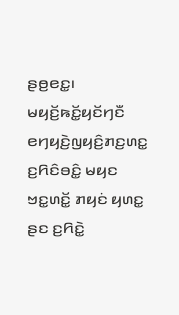ꤔꤥ꤬ꤕꤢ꤭꤯
ꤗꤟꤢꤩ꤬ꤒꤢꤩ꤭ꤟꤢꤩꤚꤢꤪ ꤕꤚꤟꤢꤧ꤬ꤜꤟꤢꤨ꤬ꤊꤢ꤬ꤛꤢ꤭ ꤢ꤬ꤖꤢꤨꤋꤢꤨ꤭ ꤗꤟꤢ ꤠꤢ꤭ꤛꤢꤩ꤭ ꤊꤟꤢꤦ ꤟꤛꤢ꤭ ꤔꤢ ꤢ꤬ꤖꤢꤧ꤭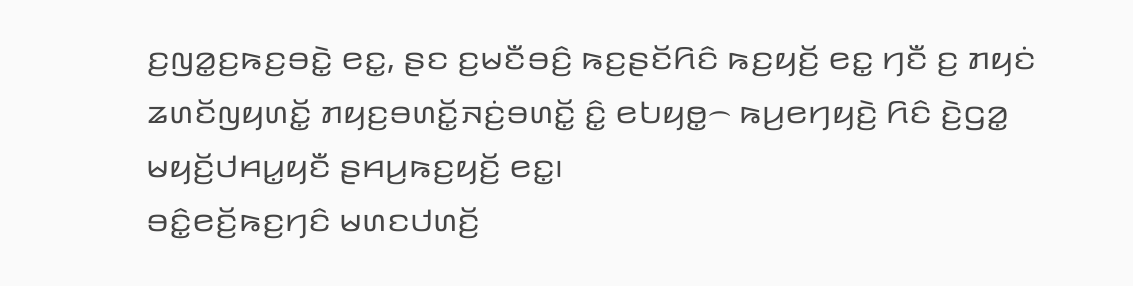ꤢ꤬ꤜꤤ꤭ꤢ꤬ꤒꤢ꤬ꤋꤢꤧ꤭ ꤕꤢ꤭, ꤔꤢ ꤢ꤬ꤗꤢꤪꤋꤢꤨ꤬ ꤒꤢ꤬ꤔꤢꤩꤖꤢꤨ ꤒꤢ꤬ꤟꤢꤩ꤬ ꤕꤢ꤭ ꤚꤢꤪ ꤢ꤬ ꤊꤟꤢꤦ ꤘꤛꤢꤩꤜꤟꤛꤢꤩ꤭ ꤊꤟꤢ꤬ꤋꤛꤢꤩ꤭ꤏꤢꤦ꤬ꤋꤛꤢꤩ꤭ ꤢꤨ꤭ ꤕꤝꤟꤥ꤭꤮ ꤒꤣ꤬ꤕꤚꤟꤢꤧ꤬ ꤖꤢꤨ ꤢꤧ꤬ꤞꤤ꤭ ꤗꤟꤢꤩ꤬ꤓꤌꤣ꤭ꤟꤢꤪ ꤔꤌꤣ꤬ꤒꤢ꤬ꤟꤢꤩ꤬ ꤕꤢ꤭꤯
ꤋꤢꤨ꤭ꤕꤢꤩ꤬ꤒꤢ꤬ꤚꤢꤨ ꤗꤛꤢꤓꤛꤢꤩ꤬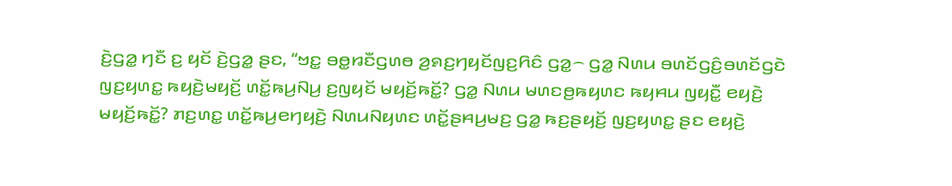ꤢꤧ꤬ꤞꤤ꤭ ꤚꤢꤪ ꤢ꤬ ꤟꤢꤩ ꤢꤧ꤬ꤞꤤ꤭ ꤔꤢ, “ꤠꤢ꤭ ꤋꤥ꤭ꤙꤢꤪꤞꤛꤥ ꤤ꤬ꤎꤢ꤬ꤚꤟꤢꤩꤜꤢ꤬ꤖꤢꤨ ꤞꤤ꤭꤮ ꤞꤤ꤭ ꤡꤛꤣ ꤋꤛꤢꤩꤞꤢꤨ꤬ꤋꤛꤢꤩꤞꤢꤧ ꤜꤢ꤬ꤟꤛꤢ꤭ ꤒꤟꤢꤧ꤬ꤗꤟꤢꤩ꤬ ꤛꤢꤩ꤭ꤒꤣ꤬ꤡꤣ꤬ ꤢ꤬ꤜꤟꤢꤩ ꤗꤟꤢꤩ꤬ꤒꤢꤩ꤭? ꤞꤤ꤭ ꤡꤛꤣ ꤗꤛꤢꤥ꤬ꤒꤟꤛꤢ ꤒꤟꤌꤣ ꤜꤟꤢꤪ꤭ ꤕꤟꤢꤧ꤬ ꤗꤟꤢꤩ꤬ꤒꤢꤩ꤭? ꤊꤢ꤬ꤛꤢ꤭ ꤛꤢꤩ꤭ꤒꤣ꤬ꤕꤚꤟꤢꤧ꤬ ꤡꤛꤣꤡꤟꤛꤢ ꤛꤢꤩ꤭ꤔꤌꤣ꤬ꤗꤢ꤬ ꤞꤤ꤭ ꤒꤢ꤬ꤔꤟꤢꤩ꤬ ꤜꤢ꤬ꤟꤛꤢ꤭ ꤔꤢ ꤕꤟꤢꤧ꤬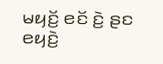ꤗꤟꤢꤩ꤬ ꤕꤢꤩ ꤢꤧ꤬ ꤔꤢ ꤕꤟꤢꤧ꤬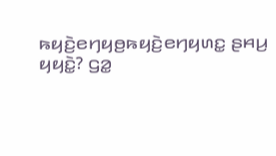ꤒꤟꤢꤧ꤬ꤕꤚꤟꤥ꤬ꤒꤟꤢꤧ꤬ꤕꤚꤟꤛꤢ꤭ ꤔꤌꤣ꤬ ꤟꤟꤢꤧ꤭? ꤞꤤ꤭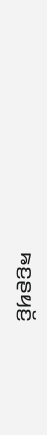ꤒꤢ꤬ꤔꤟꤢꤩ꤬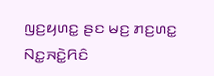ꤜꤢ꤬ꤟꤛꤢ꤭ ꤔꤢ ꤗꤢ꤬ ꤊꤢ꤬ꤛꤢ꤭ ꤡꤢ꤭ꤏꤢꤧ꤭ꤖꤢꤨ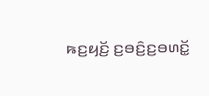ꤒꤢ꤬ꤟꤢꤩ꤬ ꤢ꤬ꤋꤢꤨ꤬ꤢ꤬ꤋꤛꤢꤩ꤭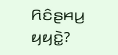ꤖꤢꤨꤔꤌꤣ꤬ ꤟꤟꤢꤧ꤭?